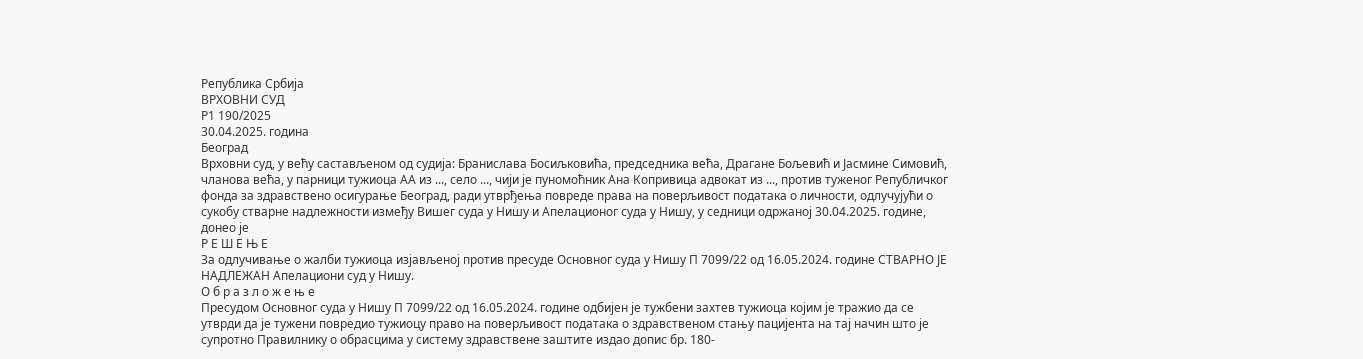Република Србија
ВРХОВНИ СУД
Р1 190/2025
30.04.2025. година
Београд
Врховни суд, у већу састављеном од судија: Бранислава Босиљковића, председника већа, Драгане Бољевић и Јасмине Симовић, чланова већа, у парници тужиоца АА из ..., село ..., чији је пуномоћник Ана Копривица адвокат из ..., против туженог Републичког фонда за здравствено осигурање Београд, ради утврђења повреде права на поверљивост података о личности, одлучујући о сукобу стварне надлежности између Вишег суда у Нишу и Апелационог суда у Нишу, у седници одржаној 30.04.2025. године, донео је
Р Е Ш Е Њ Е
За одлучивање о жалби тужиоца изјављеној против пресуде Основног суда у Нишу П 7099/22 од 16.05.2024. године СТВАРНО ЈЕ НАДЛЕЖАН Апелациони суд у Нишу.
О б р а з л о ж е њ е
Пресудом Основног суда у Нишу П 7099/22 од 16.05.2024. године одбијен је тужбени захтев тужиоца којим је тражио да се утврди да је тужени повредио тужиоцу право на поверљивост података о здравственом стању пацијента на тај начин што је супротно Правилнику о обрасцима у систему здравствене заштите издао допис бр. 180-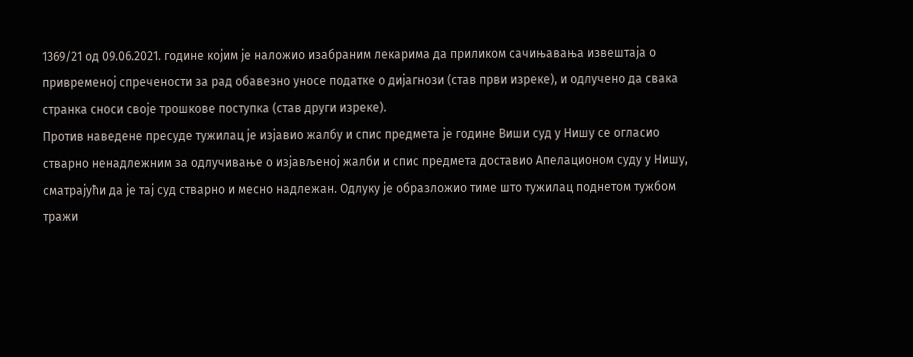1369/21 од 09.06.2021. године којим је наложио изабраним лекарима да приликом сачињавања извештаја о привременој спречености за рад обавезно уносе податке о дијагнози (став први изреке), и одлучено да свака странка сноси своје трошкове поступка (став други изреке).
Против наведене пресуде тужилац је изјавио жалбу и спис предмета је године Виши суд у Нишу се огласио стварно ненадлежним за одлучивање о изјављеној жалби и спис предмета доставио Апелационом суду у Нишу, сматрајући да је тај суд стварно и месно надлежан. Одлуку је образложио тиме што тужилац поднетом тужбом тражи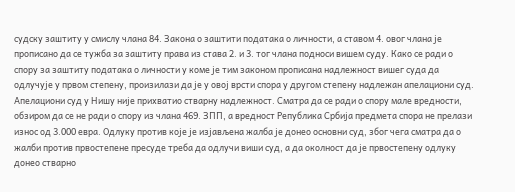судску заштиту у смислу члана 84. Закона о заштити података о личности, а ставом 4. овог члана је прописано да се тужба за заштиту права из става 2. и 3. тог члана подноси вишем суду. Како се ради о спору за заштиту података о личности у коме је тим законом прописана надлежност вишег суда да одлучује у првом степену, произилази да је у овој врсти спора у другом степену надлежан апелациони суд.
Апелациони суд у Нишу није прихватио стварну надлежност. Сматра да се ради о спору мале вредности, обзиром да се не ради о спору из члана 469. ЗПП, а вредност Република Србија предмета спора не прелази износ од 3.000 евра. Одлуку против које је изјављена жалба је донео основни суд, због чега сматра да о жалби против првостепене пресуде треба да одлучи виши суд, а да околност да је првостепену одлуку донео стварно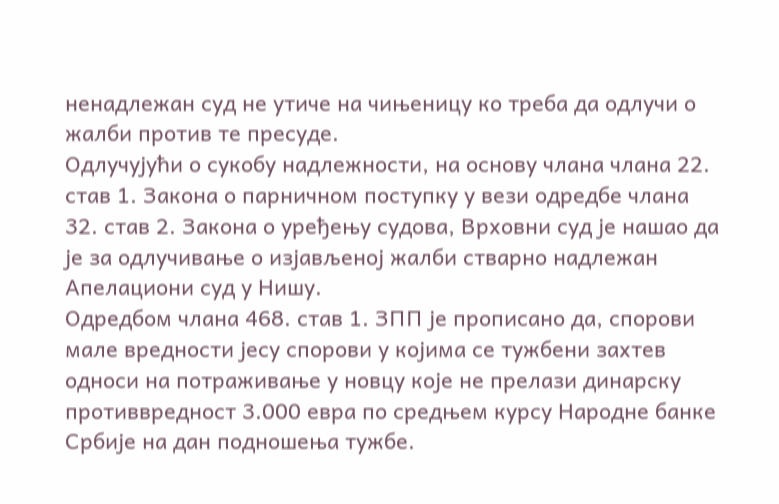ненадлежан суд не утиче на чињеницу ко треба да одлучи о жалби против те пресуде.
Одлучујући о сукобу надлежности, на основу члана члана 22. став 1. Закона о парничном поступку у вези одредбе члана 32. став 2. Закона о уређењу судова, Врховни суд је нашао да је за одлучивање о изјављеној жалби стварно надлежан Апелациони суд у Нишу.
Одредбом члана 468. став 1. ЗПП је прописано да, спорови мале вредности јесу спорови у којима се тужбени захтев односи на потраживање у новцу које не прелази динарску противвредност 3.000 евра по средњем курсу Народне банке Србије на дан подношења тужбе.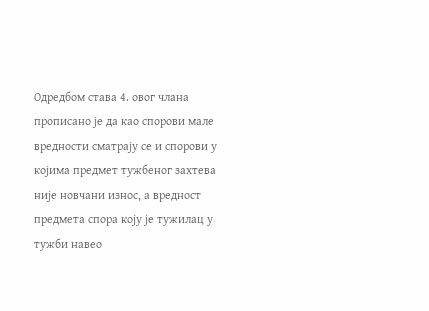Одредбом става 4. овог члана прописано је да као спорови мале вредности сматрају се и спорови у којима предмет тужбеног захтева није новчани износ, а вредност предмета спора коју је тужилац у тужби навео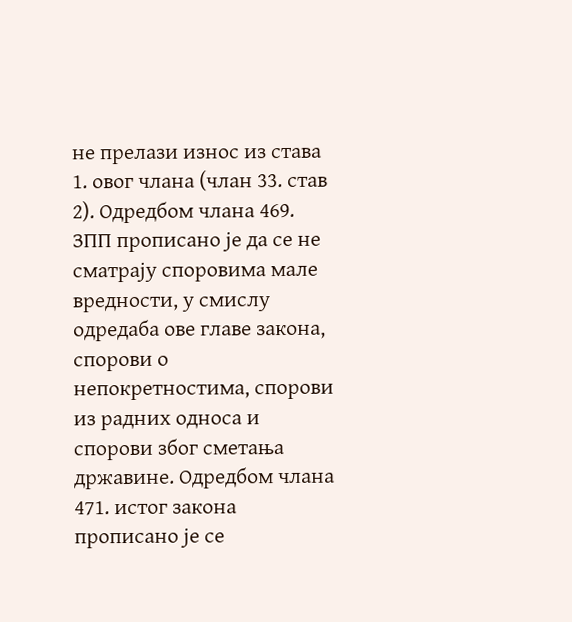не прелази износ из става 1. овог члана (члан 33. став 2). Одредбом члана 469. ЗПП прописано је да се не сматрају споровима мале вредности, у смислу одредаба ове главе закона, спорови о непокретностима, спорови из радних односа и спорови због сметања државине. Одредбом члана 471. истог закона прописано је се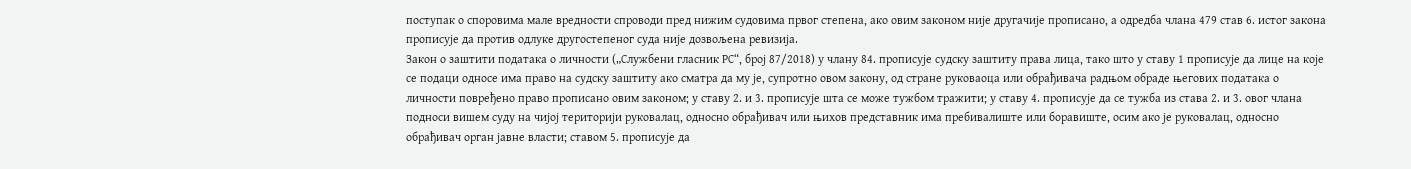поступак о споровима мале вредности спроводи пред нижим судовима првог степена, ако овим законом није другачије прописано, а одредба члана 479 став 6. истог закона прописује да против одлуке другостепеног суда није дозвољена ревизија.
Закон о заштити података о личности („Службени гласник РС“, број 87/2018) у члану 84. прописује судску заштиту права лица, тако што у ставу 1 прописује да лице на које се подаци односе има право на судску заштиту ако сматра да му је, супротно овом закону, од стране руковаоца или обрађивача радњом обраде његових података о личности повређено право прописано овим законом; у ставу 2. и 3. прописује шта се може тужбом тражити; у ставу 4. прописује да се тужба из става 2. и 3. овог члана подноси вишем суду на чијој територији руковалац, односно обрађивач или њихов представник има пребивалиште или боравиште, осим ако је руковалац, односно обрађивач орган јавне власти; ставом 5. прописује да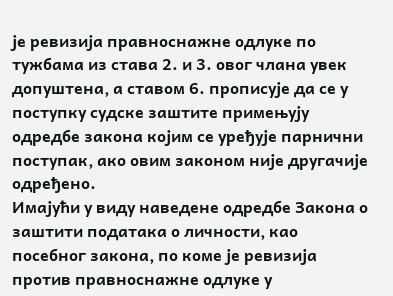је ревизија правноснажне одлуке по тужбама из става 2. и 3. овог члана увек допуштена, а ставом 6. прописује да се у поступку судске заштите примењују одредбе закона којим се уређује парнични поступак, ако овим законом није другачије одређено.
Имајући у виду наведене одредбе Закона о заштити података о личности, као посебног закона, по коме је ревизија против правноснажне одлуке у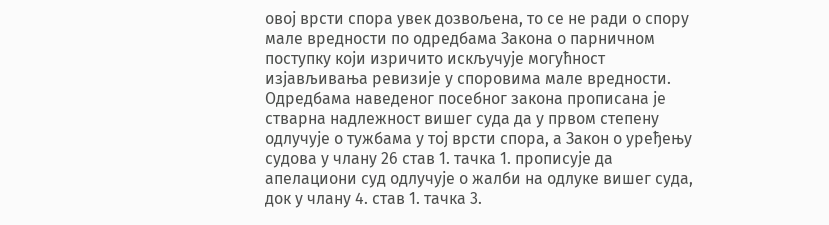овој врсти спора увек дозвољена, то се не ради о спору мале вредности по одредбама Закона о парничном поступку који изричито искључује могућност изјављивања ревизије у споровима мале вредности. Одредбама наведеног посебног закона прописана је стварна надлежност вишег суда да у првом степену одлучује о тужбама у тој врсти спора, а Закон о уређењу судова у члану 26 став 1. тачка 1. прописује да апелациони суд одлучује о жалби на одлуке вишег суда, док у члану 4. став 1. тачка 3.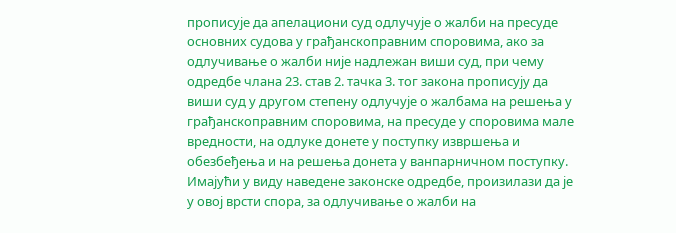прописује да апелациони суд одлучује о жалби на пресуде основних судова у грађанскоправним споровима, ако за одлучивање о жалби није надлежан виши суд, при чему одредбе члана 23. став 2. тачка 3. тог закона прописују да виши суд у другом степену одлучује о жалбама на решења у грађанскоправним споровима, на пресуде у споровима мале вредности, на одлуке донете у поступку извршења и обезбеђења и на решења донета у ванпарничном поступку. Имајући у виду наведене законске одредбе, произилази да је у овој врсти спора, за одлучивање о жалби на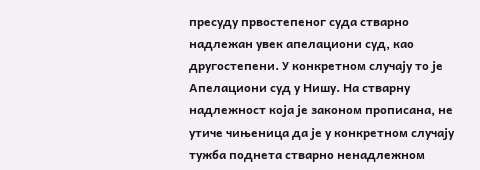пресуду првостепеног суда стварно надлежан увек апелациони суд, као другостепени. У конкретном случају то је Апелациони суд у Нишу. На стварну надлежност која је законом прописана, не утиче чињеница да је у конкретном случају тужба поднета стварно ненадлежном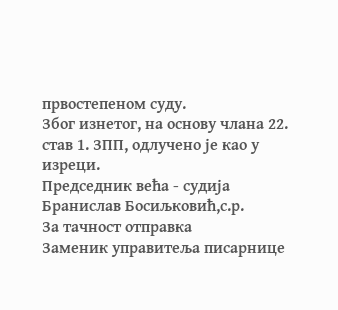првостепеном суду.
Због изнетог, на основу члана 22. став 1. ЗПП, одлучено је као у изреци.
Председник већа - судија
Бранислав Босиљковић,с.р.
За тачност отправка
Заменик упрaвитеља писарнице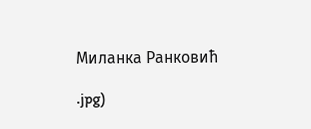Миланка Ранковић

.jpg)